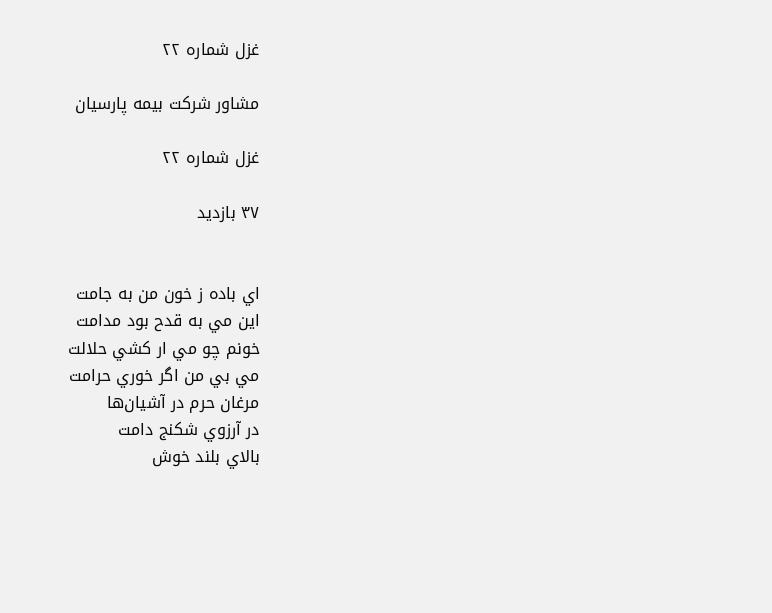غزل شماره ۲۲

مشاور شركت بيمه پارسيان

غزل شماره ۲۲

۳۷ بازديد


اي باده ز خون من به جامت
اين مي به قدح بود مدامت
خونم چو مي ار كشي حلالت
مي بي من اگر خوري حرامت
مرغان حرم در آشيان‌ها
در آرزوي شكنج دامت
بالاي بلند خوش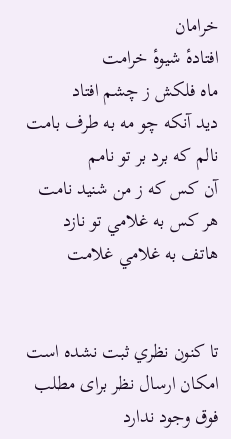خرامان
افتادهٔ شيوهٔ خرامت
ماه فلكش ز چشم افتاد
ديد آنكه چو مه به طرف بامت
نالم كه برد بر تو نامم
آن كس كه ز من شنيد نامت
هر كس به غلامي تو نازد
هاتف به غلامي غلامت


تا كنون نظري ثبت نشده است
امکان ارسال نظر برای مطلب فوق وجود ندارد